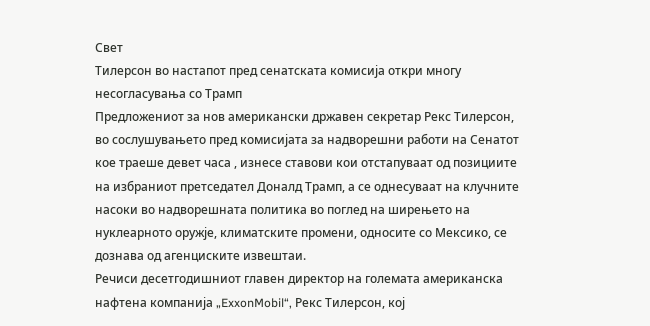Свет
Тилерсон во настапот пред сенатската комисија откри многу несогласувања со Трамп
Предложениот за нов американски државен секретар Рекс Тилерсон, во сослушувањето пред комисијата за надворешни работи на Сенатот кое траеше девет часа , изнесе ставови кои отстапуваат од позициите на избраниот претседател Доналд Трамп, а се однесуваат на клучните насоки во надворешната политика во поглед на ширењето на нуклеарното оружје, климатските промени, односите со Мексико, се дознава од агенциските извештаи.
Речиси десетгодишниот главен директор на големата американска нафтена компанија „ExxonMobil“, Рекс Тилерсон, кој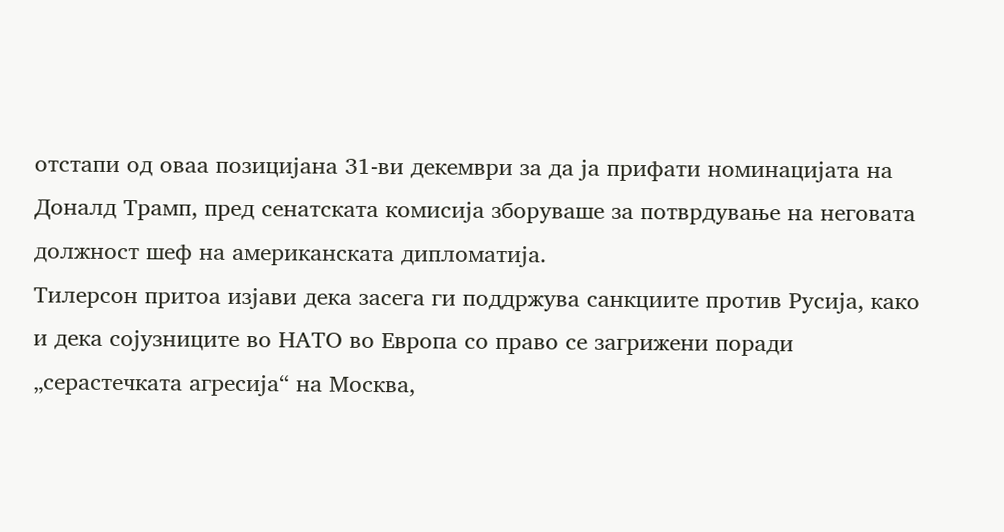отстапи од оваа позицијана 31-ви декември за да ја прифати номинацијата на Доналд Трамп, пред сенатската комисија зборуваше за потврдување на неговата должност шеф на американската дипломатија.
Тилерсон притоа изјави дека засега ги поддржува санкциите против Русија, како и дека сојузниците во НАТО во Европа со право се загрижени поради „серастечката агресија“ на Москва,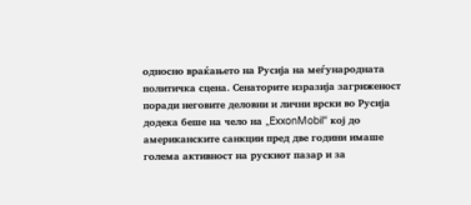односно враќањето на Русија на меѓународната политичка сцена. Сенаторите изразија загриженост поради неговите деловни и лични врски во Русија додека беше на чело на „ExxonMobil“ кој до американските санкции пред две години имаше голема активност на рускиот пазар и за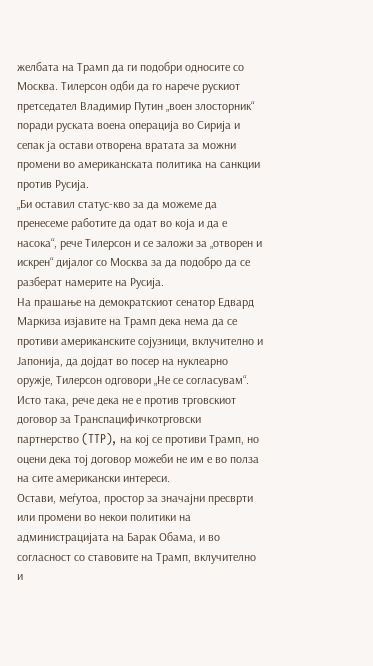желбата на Трамп да ги подобри односите со Москва. Тилерсон одби да го нарече рускиот претседател Владимир Путин „воен злосторник“ поради руската воена операција во Сирија и сепак ја остави отворена вратата за можни промени во американската политика на санкции против Русија.
„Би оставил статус-кво за да можеме да пренесеме работите да одат во која и да е насока“, рече Тилерсон и се заложи за „отворен и искрен“ дијалог со Москва за да подобро да се разберат намерите на Русија.
На прашање на демократскиот сенатор Едвард Маркиза изјавите на Трамп дека нема да се противи американските сојузници, вклучително и Јапонија, да дојдат во посер на нуклеарно оружје, Тилерсон одговори „Не се согласувам“.
Исто така, рече дека не е против трговскиот договор за Транспацифичкотрговски партнерство (TTP), на кој се противи Трамп, но оцени дека тој договор можеби не им е во полза на сите американски интереси.
Остави, меѓутоа, простор за значајни пресврти или промени во некои политики на администрацијата на Барак Обама, и во согласност со ставовите на Трамп, вклучително и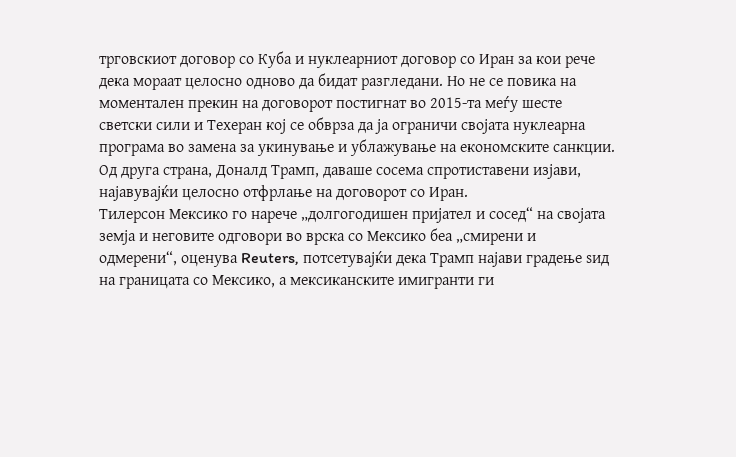трговскиот договор со Куба и нуклеарниот договор со Иран за кои рече дека мораат целосно одново да бидат разгледани. Но не се повика на моментален прекин на договорот постигнат во 2015-та меѓу шесте светски сили и Техеран кој се обврза да ја ограничи својата нуклеарна програма во замена за укинување и ублажување на економските санкции.
Од друга страна, Доналд Трамп, даваше сосема спротиставени изјави, најавувајќи целосно отфрлање на договорот со Иран.
Тилерсон Мексико го нарече „долгогодишен пријател и сосед“ на својата земја и неговите одговори во врска со Мексико беа „смирени и одмерени“, оценува Reuters, потсетувајќи дека Трамп најави градење ѕид на границата со Мексико, а мексиканските имигранти ги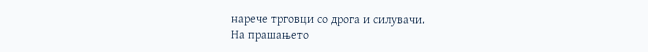нарече трговци со дрога и силувачи.
На прашањето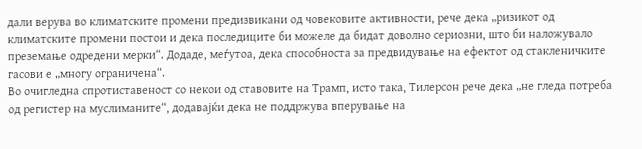дали верува во климатските промени предизвикани од човековите активности, рече дека „ризикот од климатските промени постои и дека последиците би можеле да бидат доволно сериозни, што би наложувало преземање одредени мерки“. Додаде, меѓутоа, дека способноста за предвидување на ефектот од стакленичките гасови е „многу ограничена“.
Во очигледна спротиставеност со некои од ставовите на Трамп, исто така, Тилерсон рече дека „не гледа потреба од регистер на муслиманите“, додавајќи дека не поддржува вперување на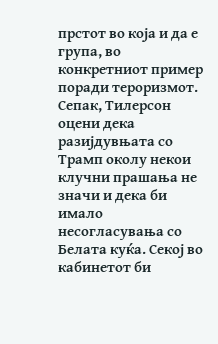прстот во која и да е група, во конкретниот пример поради тероризмот.
Сепак, Тилерсон оцени дека разијдувњата со Трамп околу некои клучни прашања не значи и дека би имало несогласувања со Белата куќа. Секој во кабинетот би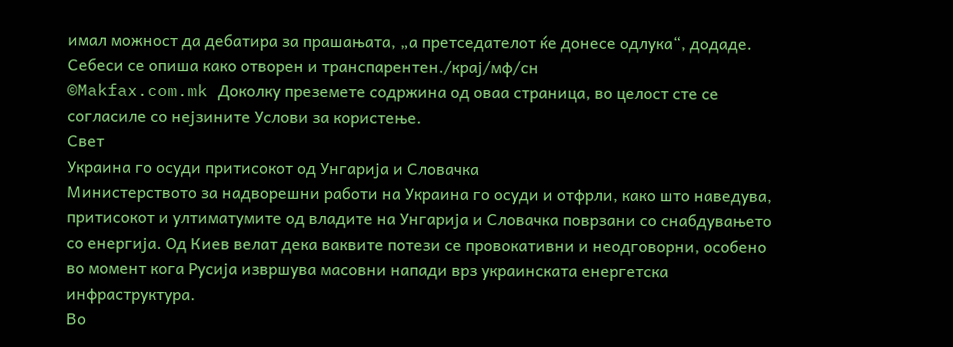имал можност да дебатира за прашањата, „а претседателот ќе донесе одлука“, додаде. Себеси се опиша како отворен и транспарентен./крај/мф/сн
©Makfax.com.mk Доколку преземете содржина од оваа страница, во целост сте се согласиле со нејзините Услови за користење.
Свет
Украина го осуди притисокот од Унгарија и Словачка
Министерството за надворешни работи на Украина го осуди и отфрли, како што наведува, притисокот и ултиматумите од владите на Унгарија и Словачка поврзани со снабдувањето со енергија. Од Киев велат дека ваквите потези се провокативни и неодговорни, особено во момент кога Русија извршува масовни напади врз украинската енергетска инфраструктура.
Во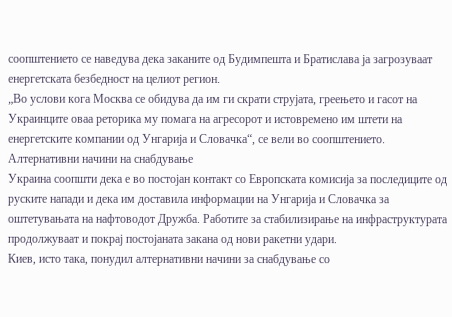соопштението се наведува дека заканите од Будимпешта и Братислава ја загрозуваат енергетската безбедност на целиот регион.
„Во услови кога Москва се обидува да им ги скрати струјата, греењето и гасот на Украинците оваа реторика му помага на агресорот и истовремено им штети на енергетските компании од Унгарија и Словачка“, се вели во соопштението.
Алтернативни начини на снабдување
Украина соопшти дека е во постојан контакт со Европската комисија за последиците од руските напади и дека им доставила информации на Унгарија и Словачка за оштетувањата на нафтоводот Дружба. Работите за стабилизирање на инфраструктурата продолжуваат и покрај постојаната закана од нови ракетни удари.
Киев, исто така, понудил алтернативни начини за снабдување со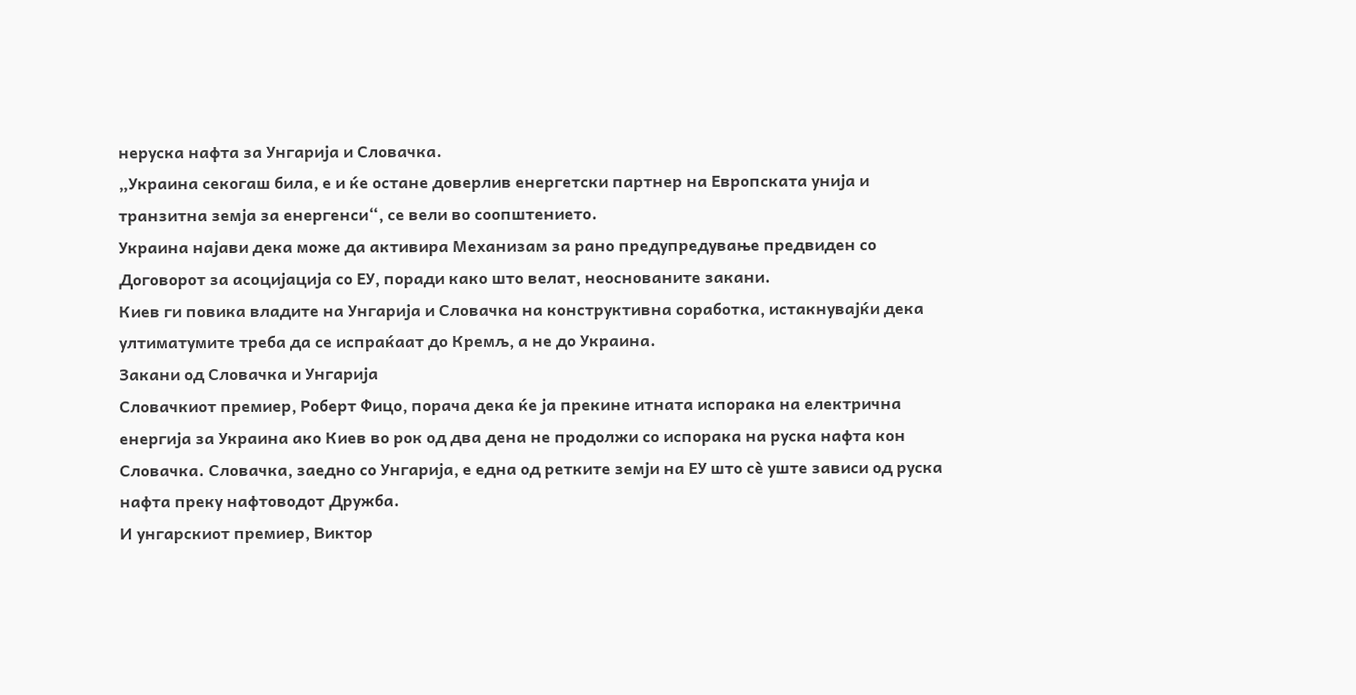неруска нафта за Унгарија и Словачка.
„Украина секогаш била, е и ќе остане доверлив енергетски партнер на Европската унија и транзитна земја за енергенси“, се вели во соопштението.
Украина најави дека може да активира Механизам за рано предупредување предвиден со Договорот за асоцијација со ЕУ, поради како што велат, неоснованите закани.
Киев ги повика владите на Унгарија и Словачка на конструктивна соработка, истакнувајќи дека ултиматумите треба да се испраќаат до Кремљ, а не до Украина.
Закани од Словачка и Унгарија
Словачкиот премиер, Роберт Фицо, порача дека ќе ја прекине итната испорака на електрична енергија за Украина ако Киев во рок од два дена не продолжи со испорака на руска нафта кон Словачка. Словачка, заедно со Унгарија, е една од ретките земји на ЕУ што сè уште зависи од руска нафта преку нафтоводот Дружба.
И унгарскиот премиер, Виктор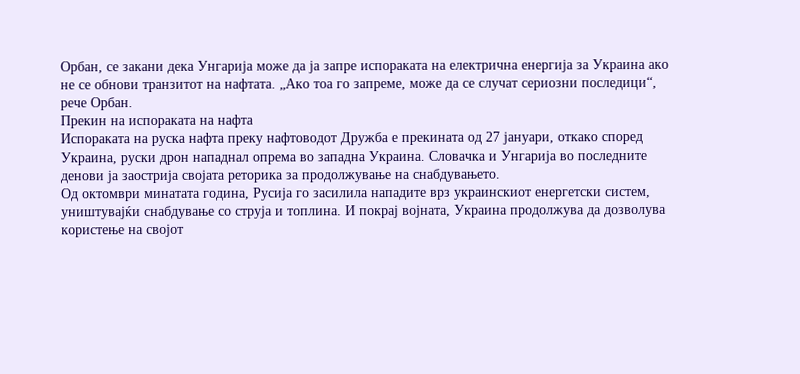Орбан, се закани дека Унгарија може да ја запре испораката на електрична енергија за Украина ако не се обнови транзитот на нафтата. „Ако тоа го запреме, може да се случат сериозни последици“, рече Орбан.
Прекин на испораката на нафта
Испораката на руска нафта преку нафтоводот Дружба е прекината од 27 јануари, откако според Украина, руски дрон нападнал опрема во западна Украина. Словачка и Унгарија во последните денови ја заострија својата реторика за продолжување на снабдувањето.
Од октомври минатата година, Русија го засилила нападите врз украинскиот енергетски систем, уништувајќи снабдување со струја и топлина. И покрај војната, Украина продолжува да дозволува користење на својот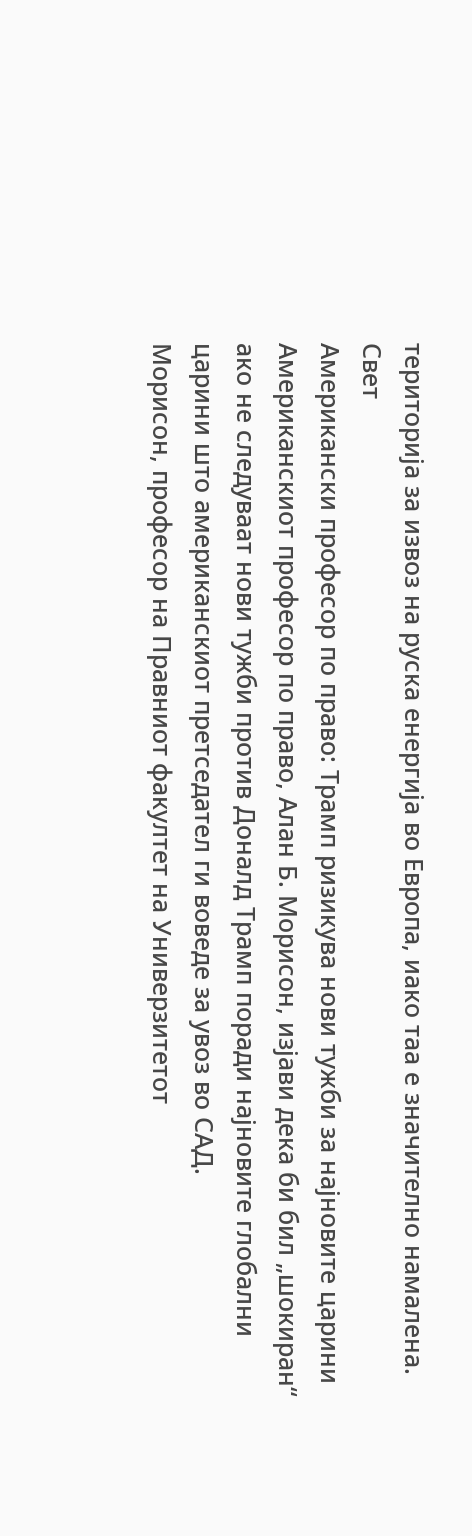територија за извоз на руска енергија во Европа, иако таа е значително намалена.
Свет
Американски професор по право: Трамп ризикува нови тужби за најновите царини
Американскиот професор по право, Алан Б. Морисон, изјави дека би бил „шокиран“ ако не следуваат нови тужби против Доналд Трамп поради најновите глобални царини што американскиот претседател ги воведе за увоз во САД.
Морисон, професор на Правниот факултет на Универзитетот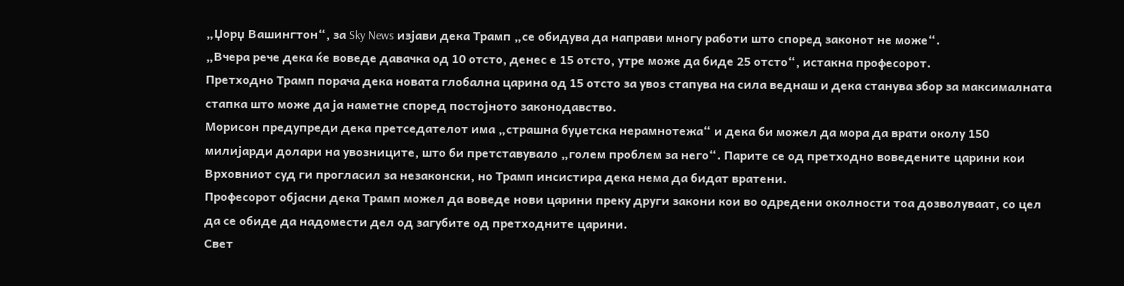„Џорџ Вашингтон“, за Sky News изјави дека Трамп „се обидува да направи многу работи што според законот не може“.
„Вчера рече дека ќе воведе давачка од 10 отсто, денес е 15 отсто, утре може да биде 25 отсто“, истакна професорот.
Претходно Трамп порача дека новата глобална царина од 15 отсто за увоз стапува на сила веднаш и дека станува збор за максималната стапка што може да ја наметне според постојното законодавство.
Морисон предупреди дека претседателот има „страшна буџетска нерамнотежа“ и дека би можел да мора да врати околу 150 милијарди долари на увозниците, што би претставувало „голем проблем за него“. Парите се од претходно воведените царини кои Врховниот суд ги прогласил за незаконски, но Трамп инсистира дека нема да бидат вратени.
Професорот објасни дека Трамп можел да воведе нови царини преку други закони кои во одредени околности тоа дозволуваат, со цел да се обиде да надомести дел од загубите од претходните царини.
Свет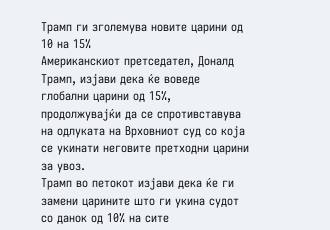Трамп ги зголемува новите царини од 10 на 15%
Американскиот претседател, Доналд Трамп, изјави дека ќе воведе глобални царини од 15%, продолжувајќи да се спротивставува на одлуката на Врховниот суд со која се укинати неговите претходни царини за увоз.
Трамп во петокот изјави дека ќе ги замени царините што ги укина судот со данок од 10% на сите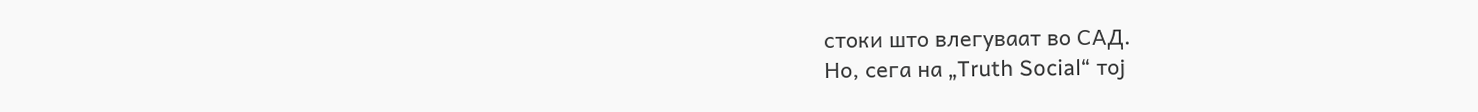стоки што влегуваат во САД.
Но, сега на „Truth Social“ тој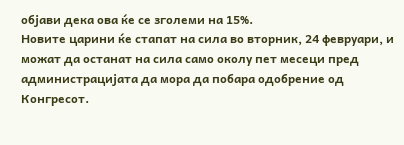објави дека ова ќе се зголеми на 15%.
Новите царини ќе стапат на сила во вторник, 24 февруари, и можат да останат на сила само околу пет месеци пред администрацијата да мора да побара одобрение од Конгресот.